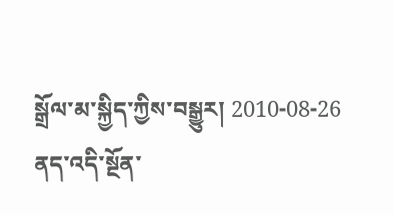སྒྲོལ་མ་སྐྱིད་ཀྱིས་བསྒྱུར། 2010-08-26
ནད་འདི་སྔོན་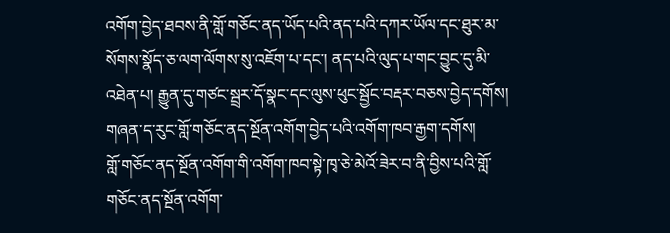འགོག་བྱེད་ཐབས་ནི་གློ་གཅོང་ནད་ཡོད་པའི་ནད་པའི་དཀར་ཡོལ་དང་ཐུར་མ་སོགས་སྣོད་ཅ་ལག་ལོགས་སུ་འཇོག་པ་དང་། ནད་པའི་ལུད་པ་གང་བྱུང་དུ་མི་འཐེན་པ། རྒྱུན་དུ་གཙང་སྦྲར་དོ་སྣང་དང་ལུས་ཕུང་སྦྱོང་བརྡར་བཅས་བྱེད་དགོས། གཞན་ད་རུང་གློ་གཅོང་ནད་སྔོན་འགོག་བྱེད་པའི་འགོག་ཁབ་རྒྱག་དགོས།
གློ་གཅོང་ནད་སྔོན་འགོག་གི་འགོག་ཁབ་སྟེ་ཁྭ་ཅེ་མེའོ་ཟེར་བ་ནི་བྱིས་པའི་གློ་གཅོང་ནད་སྔོན་འགོག་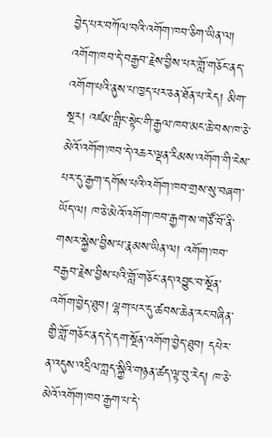བྱེད་པར་བཀོལ་བའི་འགོག་ཁབ་ཅིག་ཡིན་ལ། འགོག་ཁབ་དེ་བརྒྱབ་རྗེས་བྱིས་པར་གློ་གཅོང་ནད་འགོག་པའི་ནུས་པ་ཁྱད་པར་ཅན་ཐོན་པ་རེད། མིག་སྔར། འཛམ་གླིང་སྟེང་གི་རྒྱལ་ཁབ་མང་ཆེ་བས་ཁ་ཅེ་མེའོ་འགོག་ཁབ་དེ་འཆར་ལྡན་རིམས་འགོག་གི་ངེས་པར་དུ་རྒྱག་དགོས་པའི་འགོག་ཁབ་གྲས་སུ་བཞག་ཡོད་ལ། ཁ་ཅེ་མེའོ་འགོག་ཁབ་རྒྱག་ས་གཙོ་བོ་ནི་གསར་སྐྱེས་བྱིས་པ་རྣམས་ཡིན་ལ། འགོག་ཁབ་བརྒྱབ་རྗེས་བྱིས་པའི་གློ་གཅོང་ནད་འབྱུང་བ་སྔོན་འགོག་བྱེད་ཐུབ། ལྷག་པར་དུ་ཚབས་ཆེན་རང་བཞིན་གྱི་གློ་གཅོང་ནད་དེ་དག་སྔོན་འགོག་བྱེད་ཐུབ། དཔེར་ན་འདུས་འདྲིལ་ཀླད་སྐྱིའི་གཉན་ཚད་ལྟ་བུ་རེད། ཁ་ཅེ་མེའོ་འགོག་ཁབ་རྒྱག་པ་དེ་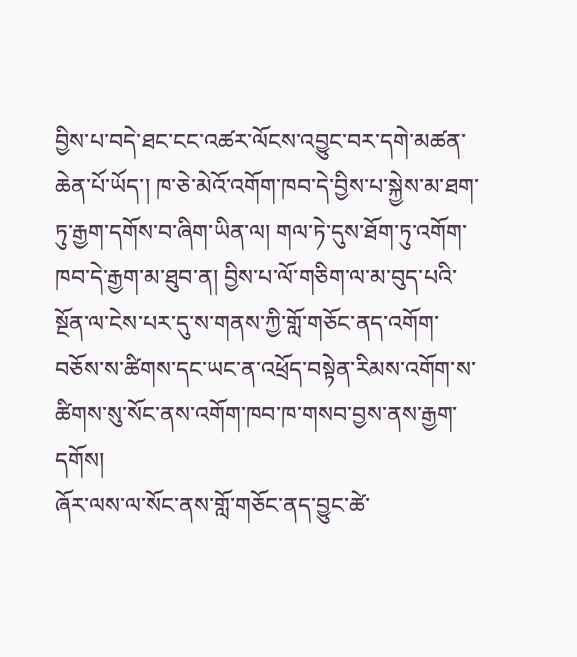བྱིས་པ་བདེ་ཐང་ངང་འཚར་ལོངས་འབྱུང་བར་དགེ་མཚན་ཆེན་པོ་ཡོད་། ཁ་ཅེ་མེའོ་འགོག་ཁབ་དེ་བྱིས་པ་སྐྱེས་མ་ཐག་ཏུ་རྒྱག་དགོས་བ་ཞིག་ཡིན་ལ། གལ་ཏེ་དུས་ཐོག་ཏུ་འགོག་ཁབ་དེ་རྒྱག་མ་ཐུབ་ན། བྱིས་པ་ལོ་གཅིག་ལ་མ་བུད་པའི་སྔོན་ལ་ངེས་པར་དུ་ས་གནས་ཀྱི་གློ་གཅོང་ནད་འགོག་བཅོས་ས་ཚིགས་དང་ཡང་ན་འཕྲོད་བསྟེན་རིམས་འགོག་ས་ཚིགས་སུ་སོང་ནས་འགོག་ཁབ་ཁ་གསབ་བྱས་ནས་རྒྱག་དགོས།
ཞོར་ལས་ལ་སོང་ནས་གློ་གཅོང་ནད་བྱུང་ཚེ་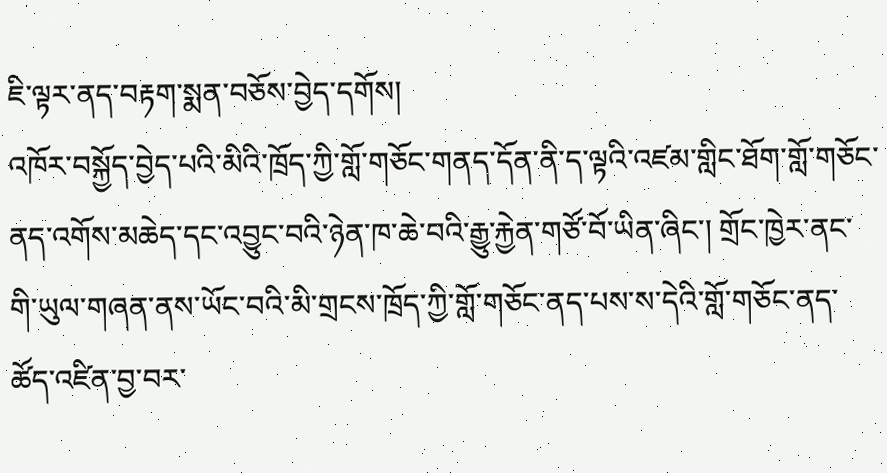ཇི་ལྟར་ནད་བརྟག་སྨན་བཅོས་བྱེད་དགོས།
འཁོར་བསྐྱོད་བྱེད་པའི་མིའི་ཁྲོད་ཀྱི་གློ་གཅོང་གནད་དོན་ནི་ད་ལྟའི་འཛམ་གླིང་ཐོག་གློ་གཅོང་ནད་འགོས་མཆེད་དང་འབྱུང་བའི་ཉེན་ཁ་ཆེ་བའི་རྒྱུ་རྐྱེན་གཙོ་བོ་ཡིན་ཞིང་། གྲོང་ཁྱེར་ནང་གི་ཡུལ་གཞན་ནས་ཡོང་བའི་མི་གྲངས་ཁྲོད་ཀྱི་གློ་གཅོང་ནད་པས་ས་དེའི་གློ་གཅོང་ནད་ཚོད་འཛིན་བྱ་བར་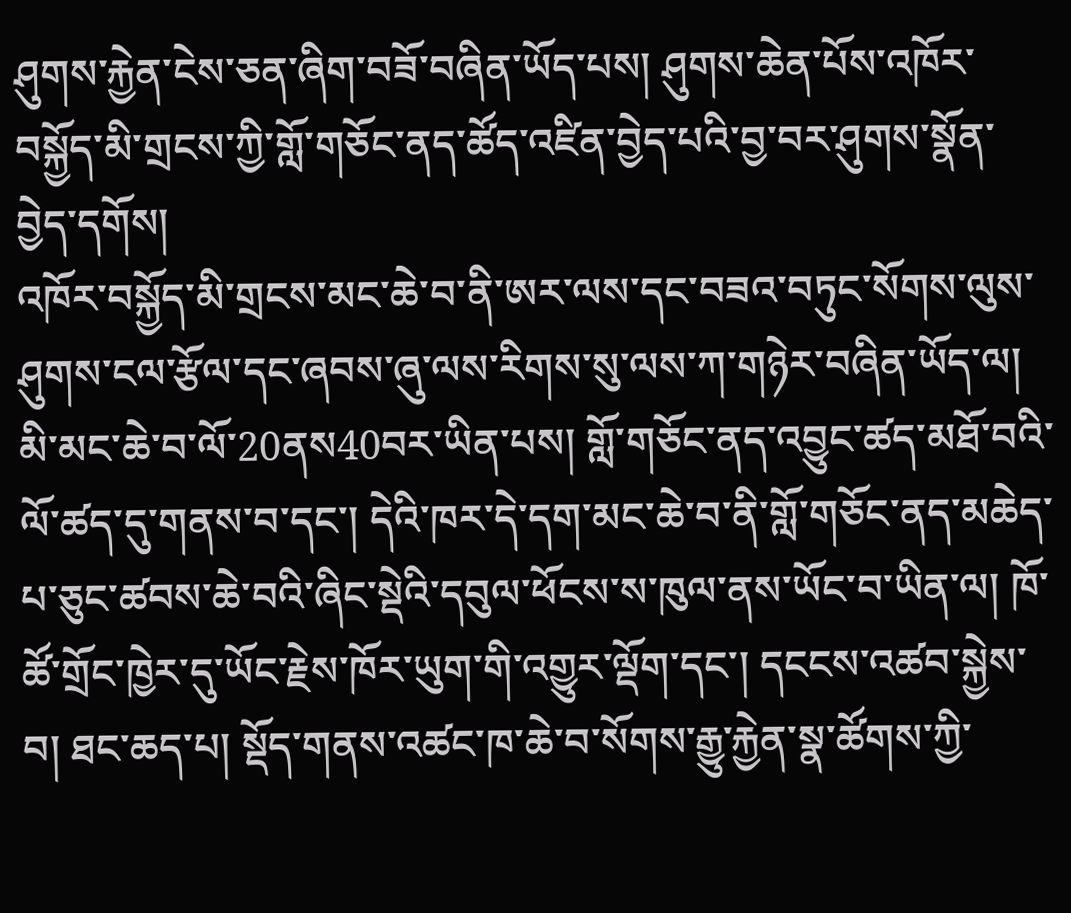ཤུགས་རྐྱེན་ངེས་ཅན་ཞིག་བཟོ་བཞིན་ཡོད་པས། ཤུགས་ཆེན་པོས་འཁོར་བསྐྱོད་མི་གྲངས་ཀྱི་གློ་གཅོང་ནད་ཚོད་འཛིན་བྱེད་པའི་བྱ་བར་ཤུགས་སྣོན་བྱེད་དགོས།
འཁོར་བསྐྱོད་མི་གྲངས་མང་ཆེ་བ་ནི་ཨར་ལས་དང་བཟའ་བཏུང་སོགས་ལུས་ཤུགས་ངལ་རྩོལ་དང་ཞབས་ཞུ་ལས་རིགས་སུ་ལས་ཀ་གཉེར་བཞིན་ཡོད་ལ། མི་མང་ཆེ་བ་ལོ་20ནས40བར་ཡིན་པས། གློ་གཅོང་ནད་འབྱུང་ཚད་མཐོ་བའི་ལོ་ཚད་དུ་གནས་བ་དང་། དེའི་ཁར་དེ་དག་མང་ཆེ་བ་ནི་གློ་གཅོང་ནད་མཆེད་པ་ཅུང་ཚབས་ཆེ་བའི་ཞིང་སྡེའི་དབུལ་ཕོངས་ས་ཁུལ་ནས་ཡོང་བ་ཡིན་ལ། ཁོ་ཚོ་གྲོང་ཁྱེར་དུ་ཡོང་རྗེས་ཁོར་ཡུག་གི་འགྱུར་ལྡོག་དང་། དངངས་འཚབ་སྐྱེས་བ། ཐང་ཆད་པ། སྡོད་གནས་འཚང་ཁ་ཆེ་བ་སོགས་རྒྱུ་རྐྱེན་སྣ་ཚོགས་ཀྱི་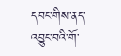དབང་གིས་ནད་འབྱུང་བའི་གོ་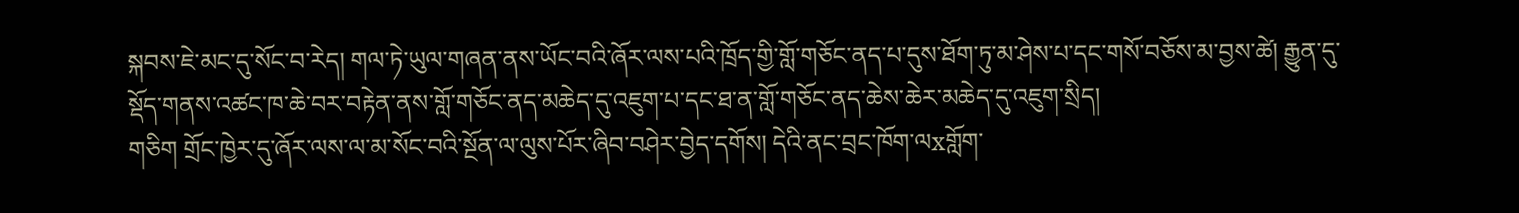སྐབས་ཇེ་མང་དུ་སོང་བ་རེད། གལ་ཏེ་ཡུལ་གཞན་ནས་ཡོང་བའི་ཞོར་ལས་པའི་ཁྲོད་གྱི་གློ་གཅོང་ནད་པ་དུས་ཐོག་ཏུ་མ་ཤེས་པ་དང་གསོ་བཅོས་མ་བྱས་ཚེ། རྒྱུན་དུ་སྡོད་གནས་འཚང་ཁ་ཆེ་བར་བརྟེན་ནས་གློ་གཅོང་ནད་མཆེད་དུ་འཇུག་པ་དང་ཐ་ན་གློ་གཅོང་ནད་ཆེས་ཆེར་མཆེད་དུ་འཇུག་སྲིད།
གཅིག གྲོང་ཁྱེར་དུ་ཞོར་ལས་ལ་མ་སོང་བའི་སྔོན་ལ་ལུས་པོར་ཞིབ་བཤེར་བྱེད་དགོས། དེའི་ནང་བྲང་ཁོག་ལxགློག་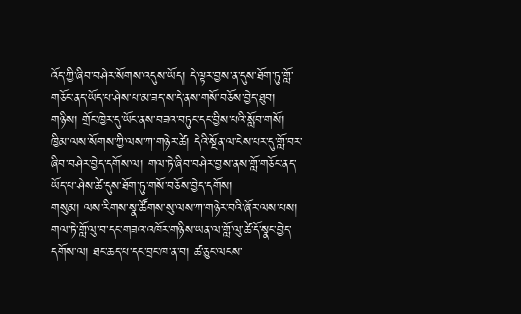འོད་ཀྱི་ཞིབ་བཤེར་སོགས་འདུས་ཡོད། དེ་ལྟར་བྱས་ན་དུས་ཐོག་ཏུ་གློ་གཅོང་ནད་ཡོད་པ་ཤེས་པ་མ་ཟད་ས་དེ་ནས་གསོ་བཅོས་བྱེད་ཐུབ།
གཉིས། གྲོང་ཁྱེར་དུ་ཡོང་ནས་བཟའ་བཏུང་དང་བྱིས་པའི་སློབ་གསོ། ཁྱིམ་ལས་སོགས་ཀྱི་ལས་ཀ་གཉེར་ཚེ། དེའི་སྔོན་ལ་ངེས་པར་དུ་གློ་བར་ཞིབ་བཤེར་བྱེད་དགོས་ལ། གལ་ཏེ་ཞིབ་བཤེར་བྱས་ནས་གློ་གཅོང་ནད་ཡོད་པ་ཤེས་ཚེ་དུས་ཐོག་ཏུ་གསོ་བཅོས་བྱེད་དགོས།
གསུམ། ལས་རིགས་སྣ་ཚོགས་སུ་ལས་ཀ་གཉེར་བའི་ཞོར་ལས་པས། གལ་ཏེ་གློ་ལུ་བ་དང་གཟའ་འཁོར་གཉིས་ཡན་ལ་གློ་ལུ་ཚེ་དོ་སྣང་བྱེད་དགོས་ལ། ཐང་ཆད་པ་དང་བྲང་ཁ་ན་བ། ཚ་ཅུང་ལངས་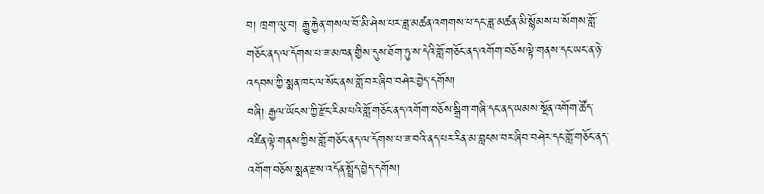བ། ཁྲག་ལུ་བ། རྒྱུ་རྐྱེན་གསལ་བོ་མི་ཤེས་པར་ཟླ་མཚན་འགགས་པ་དང་ཟླ་མཚན་མི་སྙོམས་པ་སོགས་གློ་གཅོང་ནད་ལ་དོགས་པ་ཟ་མཁན་གྱིས་དུས་ཐོག་ཏུ་ས་དེའི་གློ་གཅོང་ནད་འགོག་བཅོས་ལྟེ་གནས་དང་ཡང་ན་ཉེ་འདབས་ཀྱི་སྨན་ཁང་ལ་སོང་ནས་གློ་བར་ཞིབ་བཤེར་བྱེད་དགོས།
བཞི། རྒྱལ་ཡོངས་ཀྱི་རྫོང་རིམ་པའི་གློ་གཅོང་ནད་འགོག་བཅོས་སྒྲིག་གཞི་དང་ནད་ཡམས་སྔོན་འགོག་ཚོད་འཛིན་ལྟེ་གནས་ཀྱིས་གློ་གཅོང་ནད་ལ་དོགས་པ་ཟ་བའི་ནད་པར་རིན་མ་བླངས་བར་ཞིབ་བཤེར་དང་གློ་གཅོང་ནད་འགོག་བཅོས་སྨན་རྫས་འདོན་སྤྲོད་བྱེད་དགོས།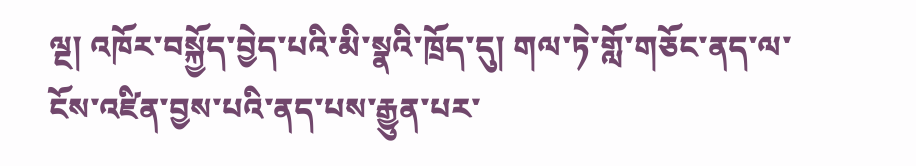ལྔ། འཁོར་བསྐྱོད་བྱེད་པའི་མི་སྣའི་ཁྲོད་དུ། གལ་ཏེ་གློ་གཅོང་ནད་ལ་ངོས་འཛིན་བྱས་པའི་ནད་པས་རྒྱུན་པར་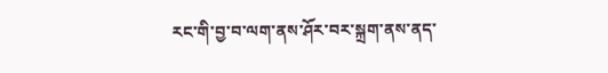རང་གི་བྱ་བ་ལག་ནས་ཤོར་བར་སྐྲག་ནས་ནད་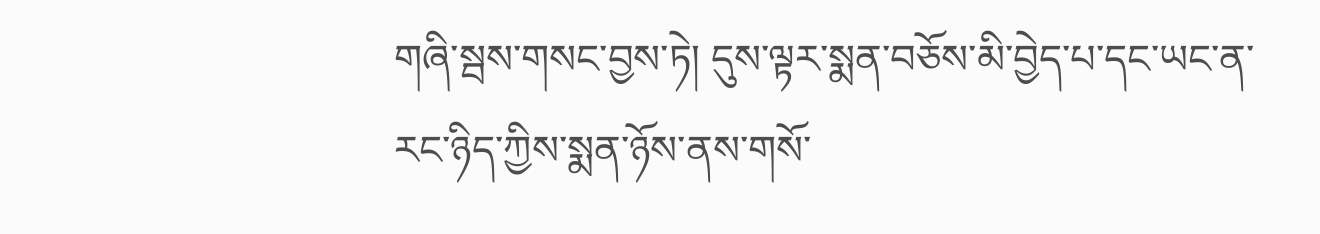གཞི་སྦས་གསང་བྱས་ཏེ། དུས་ལྟར་སྨན་བཅོས་མི་བྱེད་པ་དང་ཡང་ན་རང་ཉིད་ཀྱིས་སྨན་ཉོས་ནས་གསོ་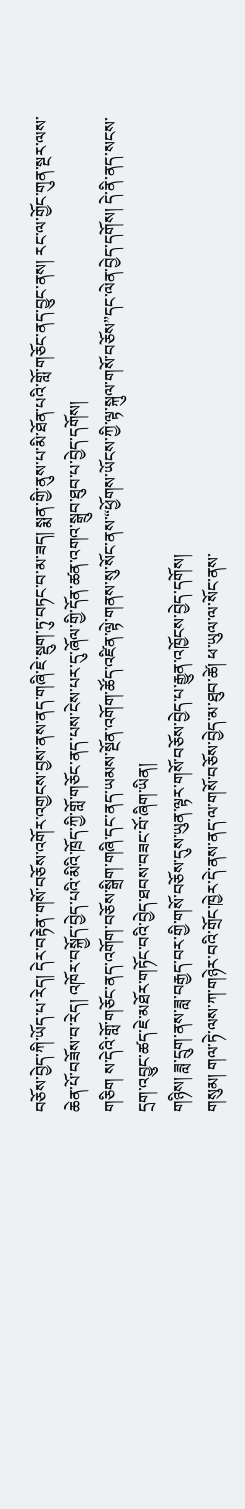བཅོས་བྱེད་ཀི་ཡོད་པ་རེད། དེར་བརྟེན་གསོ་བཅོས་འགོར་འགྱངས་བྱས་ནས་ནད་གཞི་ཇེ་སྡུག་ཏུ་བཏང་བ་མ་ཟད། སྨན་གྱི་ནུས་པ་མི་ཐོན་པའི་གློ་གཅོང་ནད་བྱུང་ནས། རང་ལ་གྱོང་གུན་སྔར་ལས་ཆེན་པོ་བཟོས་བ་རེད། འཁོར་བསྐྱོད་བྱེད་པའི་མིའི་ཁྲོད་ཀྱི་གློ་གཅོང་ནད་པས་ངེས་པར་དུ་ཞོལ་གྱི་དོན་ཚན་འགའ་སྒྲུབ་ཐུབ་པ་བྱེད་དགོས།
གཅིག ས་དེའི་གློ་གཅོང་ནད་འགོག་བཅོས་སྒྲིག་གཞི་དང་ནད་ཡམས་སྔོན་འགོག་ཚོད་འཛིན་ལྟེ་གནས་སུ་སོང་ནས་“ཕྱོགས་ཡོངས་ཀྱི་ལྟ་སྐུལ་གསོ་བཅོས”དང་ལེན་བྱེད་དགོས། དེ་ནི་ནད་སངས་དྲག་འབྱུང་ཚད་ཇེ་མཐོར་གཏོང་བའི་བྱེད་ཐབས་བཟང་བོ་ཞིག་ཡིན།
གཉིས། ཟླ་དྲུག་ནས་ཟླ་བརྒྱད་བར་གྱི་གསོ་བཅོས་དུས་ཡུན་ལྟར་གསོ་བཅོས་བྱེད་པ་རྒྱུན་འཁྱོངས་བྱེད་དགོས།
གསུམ། གལ་ཏེ་ལས་ཀ་གཉེར་བའི་གྲོང་ཁྱེར་དེ་ནས་ནད་ལ་གསོ་བཅོས་བྱེད་མ་ཐུབ་ཚེ། ཕ་ཡུལ་ལ་སོང་ནས་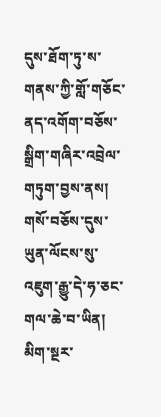དུས་ཐོག་ཏུ་ས་གནས་ཀྱི་གློ་གཅོང་ནད་འགོག་བཅོས་སྒྲིག་གཞིར་འབྲེལ་གཏུག་བྱས་ནས། གསོ་བཅོས་དུས་ཡུན་ལོངས་སུ་འཇུག་རྒྱུ་དེ་ཧ་ཅང་གལ་ཆེ་བ་ཡིན།
མིག་སྔར་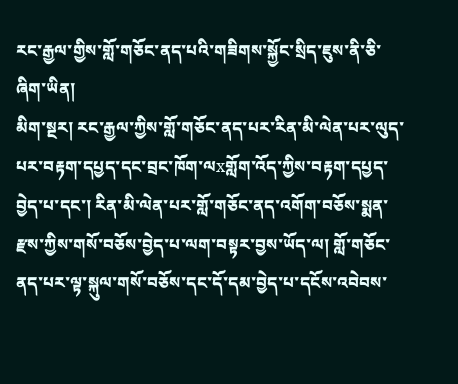རང་རྒྱལ་གྱིས་གློ་གཅོང་ནད་པའི་གཟིགས་སྐྱོང་སྲིད་ཇུས་ནི་ཅི་ཞིག་ཡིན།
མིག་སྔར། རང་རྒྱལ་ཀྱིས་གློ་གཅོང་ནད་པར་རིན་མི་ལེན་པར་ལུད་པར་བརྟག་དཔྱད་དང་བྲང་ཁོག་ལxགློག་འོད་ཀྱིས་བརྟག་དཔྱད་བྱེད་པ་དང་། རིན་མི་ལེན་པར་གློ་གཅོང་ནད་འགོག་བཅོས་སྨན་རྫས་ཀྱིས་གསོ་བཅོས་བྱེད་པ་ལག་བསྟར་བྱས་ཡོད་ལ། གློ་གཅོང་ནད་པར་ལྟ་སྐུལ་གསོ་བཅོས་དང་དོ་དམ་བྱེད་པ་དངོས་འབེབས་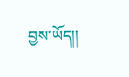བྱས་ཡོད།།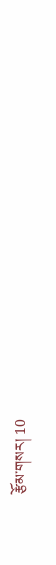རྩོམ་གསར། 10